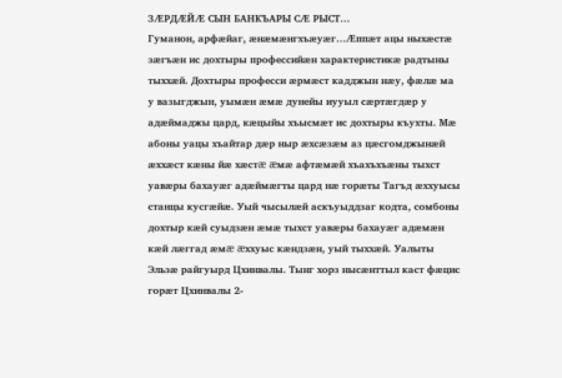ЗÆРДÆЙÆ СЫН БАНКЪАРЫ СÆ РЫСТ…
Гуманон, арфæйаг, æнæмæнгхъæуæг…Æппæт ацы ныхæстæ зæгъæн ис дохтыры профессийæн характеристикæ радтыны тыххæй. Дохтыры професси æрмæст кадджын нæу, фæлæ ма у вазыгджын, уымæн æмæ дунейы иууыл сæртæгдæр у адæймаджы цард, кæцыйы хъысмæт ис дохтыры къухты. Мæ абоны уацы хъайтар дæр ныр æхсæзæм аз цæcгомджынæй æххæст кæны йæ хæстæ æмæ афтæмæй хъахъхъæны тыхст уавæры бахауæг адæймæгты цард нæ горæты Тагъд æххуысы станцы кусгæйæ. Уый чысылæй аскъуыддзаг кодта, сомбоны дохтыр кæй суыдзæн æмæ тыхст уавæры бахауæг адæмæн кæй лæггад æмæ æххуыс кæндзæн, уый тыххæй. Уалыты Эльзæ райгуырд Цхинвалы. Тынг хорз нысæнттыл каст фæцис горæт Цхинвалы 2-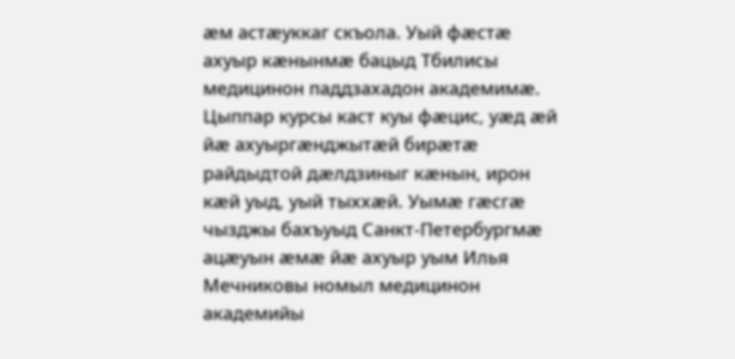æм астæуккаг скъола. Уый фæстæ ахуыр кæнынмæ бацыд Тбилисы медицинон паддзахадон академимæ. Цыппар курсы каст куы фæцис, уæд æй йæ ахуыргæнджытæй бирæтæ райдыдтой дæлдзиныг кæнын, ирон кæй уыд, уый тыххæй. Уымæ гæсгæ чызджы бахъуыд Санкт-Петербургмæ ацæуын æмæ йæ ахуыр уым Илья Мечниковы номыл медицинон академийы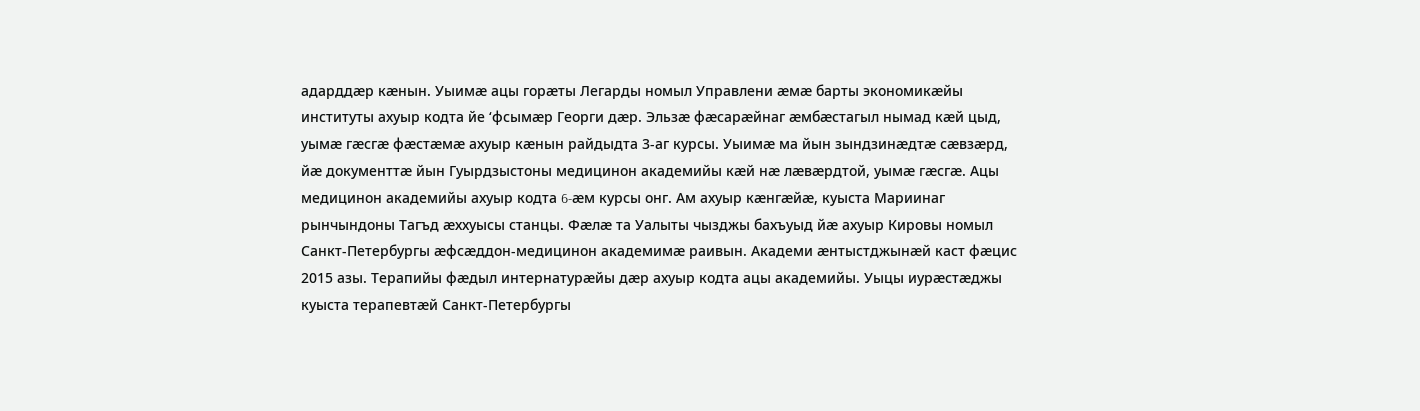адарддæр кæнын. Уыимæ ацы горæты Легарды номыл Управлени æмæ барты экономикæйы институты ахуыр кодта йе ‘фсымæр Георги дæр. Эльзæ фæсарæйнаг æмбæстагыл нымад кæй цыд, уымæ гæсгæ фæстæмæ ахуыр кæнын райдыдта 3-аг курсы. Уыимæ ма йын зындзинæдтæ сæвзæрд, йæ документтæ йын Гуырдзыстоны медицинон академийы кæй нæ лæвæрдтой, уымæ гæсгæ. Ацы медицинон академийы ахуыр кодта 6-æм курсы онг. Ам ахуыр кæнгæйæ, куыста Мариинаг рынчындоны Тагъд æххуысы станцы. Фæлæ та Уалыты чызджы бахъуыд йæ ахуыр Кировы номыл Санкт-Петербургы æфсæддон-медицинон академимæ раивын. Академи æнтыстджынæй каст фæцис 2015 азы. Терапийы фæдыл интернатурæйы дæр ахуыр кодта ацы академийы. Уыцы иурæстæджы куыста терапевтæй Санкт-Петербургы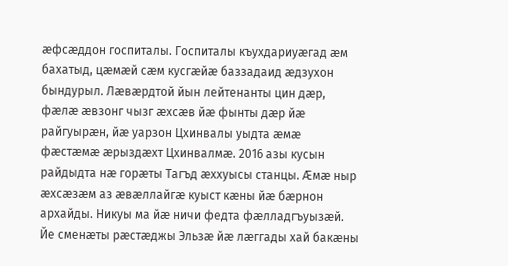æфсæддон госпиталы. Госпиталы къухдариуæгад æм бахатыд, цæмæй сæм кусгæйæ баззадаид æдзухон бындурыл. Лæвæрдтой йын лейтенанты цин дæр, фæлæ æвзонг чызг æхсæв йæ фынты дæр йæ райгуырæн, йæ уарзон Цхинвалы уыдта æмæ фæстæмæ æрыздæхт Цхинвалмæ. 2016 азы кусын райдыдта нæ горæты Тагъд æххуысы станцы. Æмæ ныр æхсæзæм аз æвæллайгæ куыст кæны йæ бæрнон архайды. Никуы ма йæ ничи федта фæлладгъуызæй. Йе сменæты рæстæджы Эльзæ йæ лæггады хай бакæны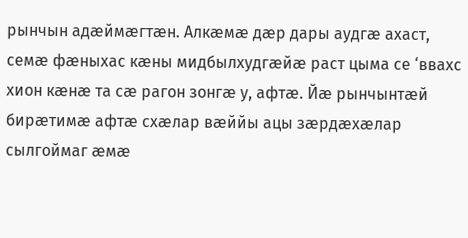рынчын адæймæгтæн. Алкæмæ дæр дары аудгæ ахаст, семæ фæныхас кæны мидбылхудгæйæ раст цыма се ‘ввахс хион кæнæ та сæ рагон зонгæ у, афтæ. Йæ рынчынтæй бирæтимæ афтæ схæлар вæййы ацы зæрдæхæлар сылгоймаг æмæ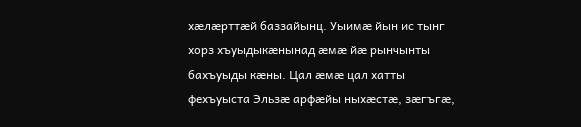хæлæрттæй баззайынц. Уыимæ йын ис тынг хорз хъуыдыкæнынад æмæ йæ рынчынты бахъуыды кæны. Цал æмæ цал хатты фехъуыста Эльзæ арфæйы ныхæстæ, зæгъгæ,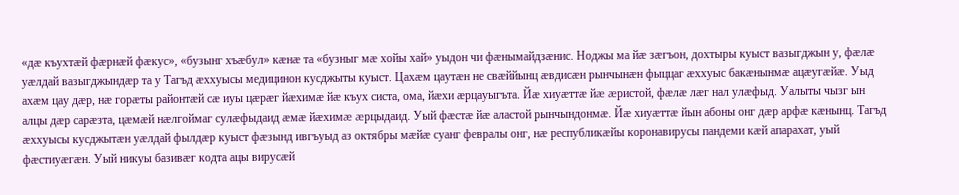«дæ къухтæй фæрнæй фæкус», «бузынг хъæбул» кæнæ та «бузныг мæ хойы хай» уыдон чи фæнымайдзæнис. Ноджы ма йæ зæгъон, дохтыры куыст вазыгджын у, фæлæ уæлдай вазыгджындæр та у Тагъд æххуысы медицинон кусджыты куыст. Цахæм цаутæн не свæййынц æвдисæн рынчынæн фыццаг æххуыс бакæнынмæ ацæугæйæ. Уыд ахæм цау дæр, нæ горæты районтæй сæ иуы цæрæг йæхимæ йæ къух систа, ома, йæхи æрцауыгъта. Йæ хиуæттæ йæ æристой, фæлæ лæг нал улæфыд. Уалыты чызг ын алцы дæр сарæзта, цæмæй нæлгоймаг сулæфыдаид æмæ йæхимæ æрцыдаид. Уый фæстæ йæ аластой рынчындонмæ. Йæ хиуæттæ йын абоны онг дæр арфæ кæнынц. Тагъд æххуысы кусджытæн уæлдай фылдæр куыст фæзынд ивгъуыд аз октябры мæйæ суанг февралы онг, нæ республикæйы коронавирусы пандеми кæй апарахат, уый фæстиуæгæн. Уый никуы базивæг кодта ацы вирусæй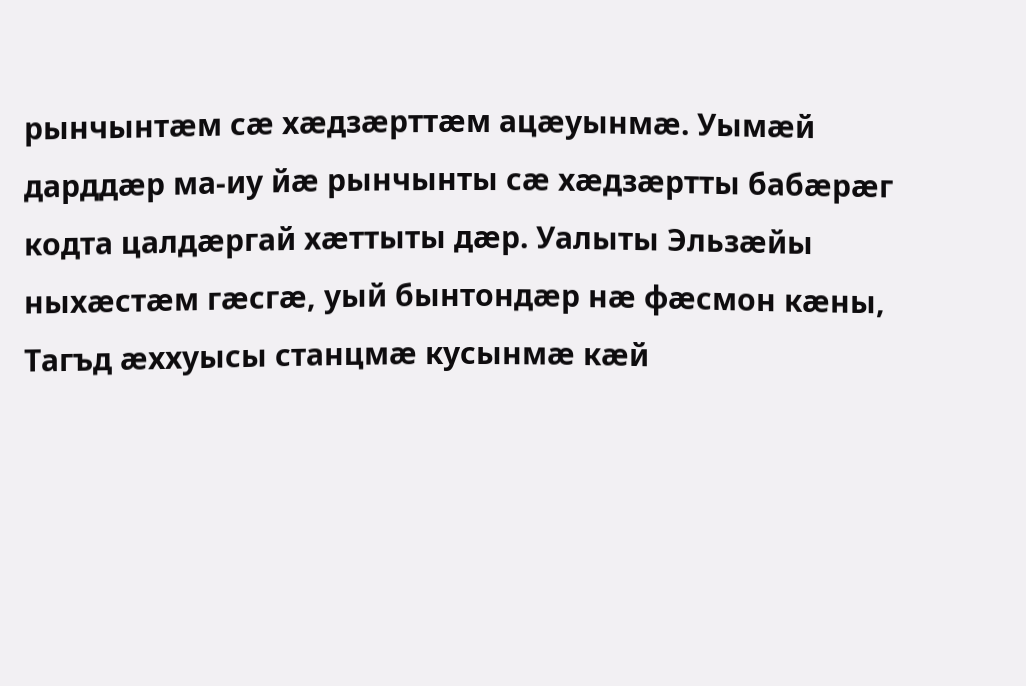рынчынтæм сæ хæдзæрттæм ацæуынмæ. Уымæй дарддæр ма-иу йæ рынчынты сæ хæдзæртты бабæрæг кодта цалдæргай хæттыты дæр. Уалыты Эльзæйы ныхæстæм гæсгæ, уый бынтондæр нæ фæсмон кæны, Тагъд æххуысы станцмæ кусынмæ кæй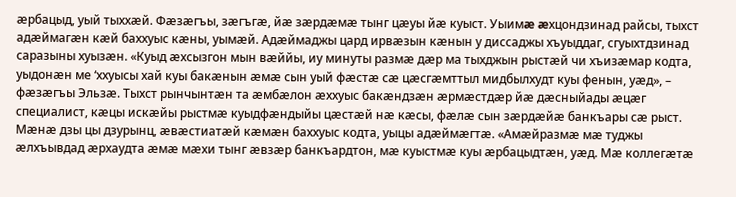æрбацыд, уый тыххæй. Фæзæгъы, зæгъгæ, йæ зæрдæмæ тынг цæуы йæ куыст. Уыимæ æхцондзинад райсы, тыхст адæймагæн кæй баххуыс кæны, уымæй. Адæймаджы цард ирвæзын кæнын у диссаджы хъуыддаг, сгуыхтдзинад саразыны хуызæн. «Куыд æхсызгон мын вæййы, иу минуты размæ дæр ма тыхджын рыстæй чи хъизæмар кодта, уыдонæн ме ‘ххуысы хай куы бакæнын æмæ сын уый фæстæ сæ цæсгæмттыл мидбылхудт куы фенын, уæд», – фæзæгъы Эльзæ. Тыхст рынчынтæн та æмбæлон æххуыс бакæндзæн æрмæстдæр йæ дæсныйады æцæг специалист, кæцы искæйы рыстмæ куыдфæндыйы цæстæй нæ кæсы, фæлæ сын зæрдæйæ банкъары сæ рыст. Мæнæ дзы цы дзурынц, æвæстиатæй кæмæн баххуыс кодта, уыцы адæймæгтæ. «Амæйразмæ мæ туджы æлхъывдад æрхаудта æмæ мæхи тынг æвзæр банкъардтон, мæ куыстмæ куы æрбацыдтæн, уæд. Мæ коллегæтæ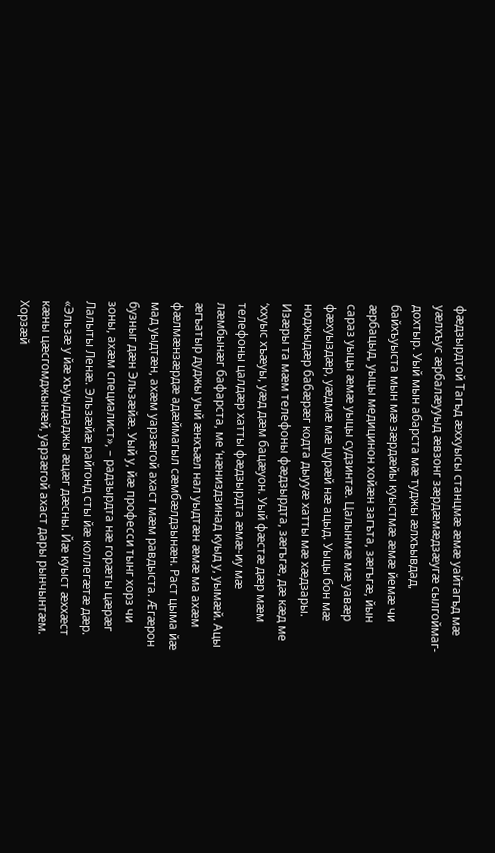фæдзырдтой Тагъд æххуысы станцмæ æмæ уайтагъд мæ уæлхъус æрбалæууыд æвзонг зæрдæмæдзæугæ сылгоймаг-дохтыр. Уый мын абарста мæ туджы æлхъывдад, байхъуыста мын мæ зæрдæйы куыстмæ æмæ йемæ чи æрбацыд, уыцы медицинон хойæн загъта, зæгъгæ, йын сараз уыцы æмæ уыцы судзинтæ. Цалынмæ мæ уавæр фæхуыздæр, уæдмæ мæ цурæй нæ ацыд. Уыцы бон мæ ноджыдæр бабæрæг кодта дыууæ хатты мæ хæдзары. Изæры та мæм телефоны фæдзырдта, зæгъгæ, дæ кæд ме ‘ххуыс хъæуы, уæд дæм бацæуон. Уый фæстæ дæр мæм телефоны цалдæр хатты фæдзырдта æмæ-иу мæ лæмбынæг бафарста, ме ‘нæниздзинад куыд у, уымæй. Ацы æгъатыр дуджы уый æнхъæл нал уыдтæн æмæ ма ахæм фæлмæнзæрдæ адæймагыл сæмбæлдзынæн. Раст цыма йæ мад уыдтæн, ахæм уарзæгой ахаст мæм равдыста. Æгæрон бузныг дæн Эльзæйæ. Уый у, йæ професси тынг хорз чи зоны, ахæм специалист», – радзырдта нæ горæты цæрæг Лалыты Ленæ. Эльзæйæ райгонд сты йæ коллегæтæ дæр. «Эльзæ у йæ хъуыддаджы æцæг дæсны. Йæ куыст æххæст кæны цæсгомджынæй, уарзæгой ахаст дары рынчынтæм. Хорзæй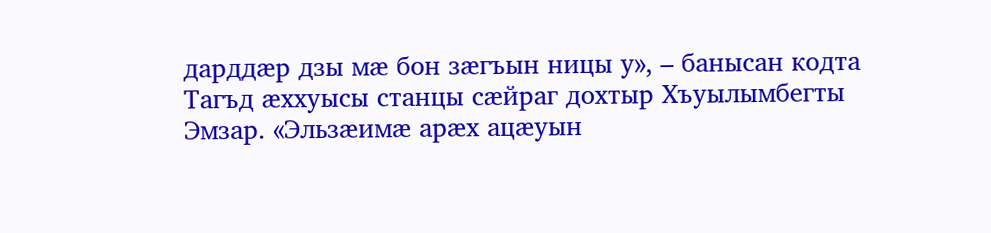дарддæр дзы мæ бон зæгъын ницы у», – банысан кодта Тагъд æххуысы станцы сæйраг дохтыр Хъуылымбегты Эмзар. «Эльзæимæ арæх ацæуын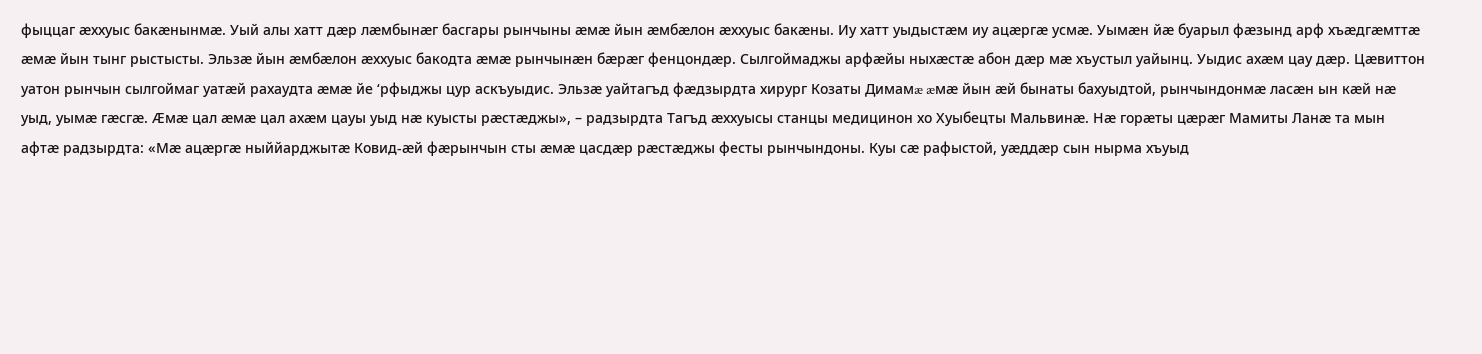фыццаг æххуыс бакæнынмæ. Уый алы хатт дæр лæмбынæг басгары рынчыны æмæ йын æмбæлон æххуыс бакæны. Иу хатт уыдыстæм иу ацæргæ усмæ. Уымæн йæ буарыл фæзынд арф хъæдгæмттæ æмæ йын тынг рыстысты. Эльзæ йын æмбæлон æххуыс бакодта æмæ рынчынæн бæрæг фенцондæр. Сылгоймаджы арфæйы ныхæстæ абон дæр мæ хъустыл уайынц. Уыдис ахæм цау дæр. Цæвиттон уатон рынчын сылгоймаг уатæй рахаудта æмæ йе ‘рфыджы цур аскъуыдис. Эльзæ уайтагъд фæдзырдта хирург Козаты Димамæ æмæ йын æй бынаты бахуыдтой, рынчындонмæ ласæн ын кæй нæ уыд, уымæ гæсгæ. Æмæ цал æмæ цал ахæм цауы уыд нæ куысты рæстæджы», – радзырдта Тагъд æххуысы станцы медицинон хо Хуыбецты Мальвинæ. Нæ горæты цæрæг Мамиты Ланæ та мын афтæ радзырдта: «Мæ ацæргæ ныййарджытæ Ковид-æй фæрынчын сты æмæ цасдæр рæстæджы фесты рынчындоны. Куы сæ рафыстой, уæддæр сын нырма хъуыд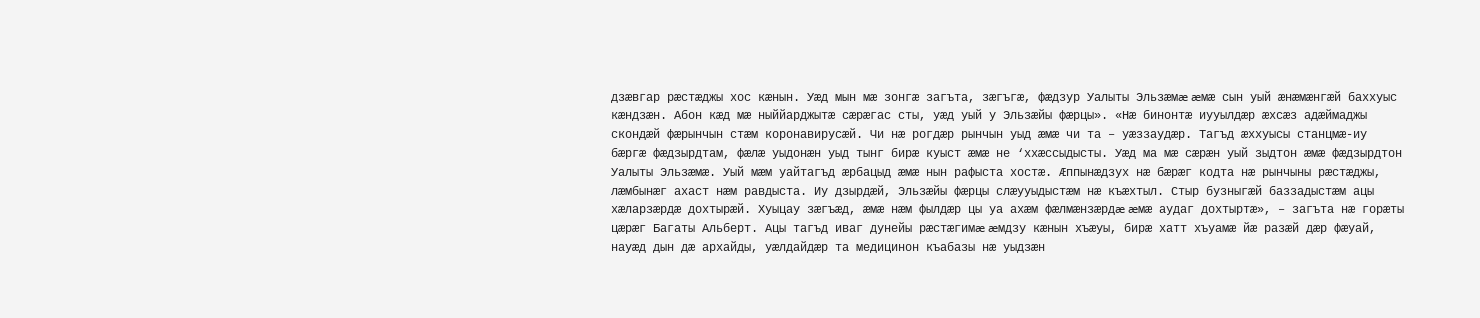дзæвгар рæстæджы хос кæнын. Уæд мын мæ зонгæ загъта, зæгъгæ, фæдзур Уалыты Эльзæмæ æмæ сын уый æнæмæнгæй баххуыс кæндзæн. Абон кæд мæ ныййарджытæ сæрæгас сты, уæд уый у Эльзæйы фæрцы». «Нæ бинонтæ иууылдæр æхсæз адæймаджы скондæй фæрынчын стæм коронавирусæй. Чи нæ рогдæр рынчын уыд æмæ чи та – уæззаудæр. Тагъд æххуысы станцмæ-иу бæргæ фæдзырдтам, фæлæ уыдонæн уыд тынг бирæ куыст æмæ не ‘ххæссыдысты. Уæд ма мæ сæрæн уый зыдтон æмæ фæдзырдтон Уалыты Эльзæмæ. Уый мæм уайтагъд æрбацыд æмæ нын рафыста хостæ. Æппынæдзух нæ бæрæг кодта нæ рынчыны рæстæджы, лæмбынæг ахаст нæм равдыста. Иу дзырдæй, Эльзæйы фæрцы слæууыдыстæм нæ къæхтыл. Стыр бузныгæй баззадыстæм ацы хæларзæрдæ дохтырæй. Хуыцау зæгъæд, æмæ нæм фылдæр цы уа ахæм фæлмæнзæрдæ æмæ аудаг дохтыртæ», – загъта нæ горæты цæрæг Багаты Альберт. Ацы тагъд иваг дунейы рæстæгимæ æмдзу кæнын хъæуы, бирæ хатт хъуамæ йæ разæй дæр фæуай, науæд дын дæ архайды, уæлдайдæр та медицинон къабазы нæ уыдзæн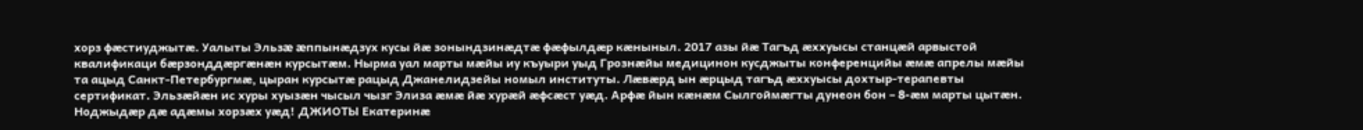хорз фæстиуджытæ. Уалыты Эльзæ æппынæдзух кусы йæ зонындзинæдтæ фæфылдæр кæныныл. 2017 азы йæ Тагъд æххуысы станцæй арвыстой квалификаци бæрзонддæргæнæн курсытæм. Нырма уал марты мæйы иу къуыри уыд Грознæйы медицинон кусджыты конференцийы æмæ апрелы мæйы та ацыд Санкт-Петербургмæ, цыран курсытæ рацыд Джанелидзейы номыл институты. Лæвæрд ын æрцыд тагъд æххуысы дохтыр-терапевты сертификат. Эльзæйæн ис хуры хуызæн чысыл чызг Элиза æмæ йæ хурæй æфсæст уæд. Арфæ йын кæнæм Сылгоймæгты дунеон бон – 8-æм марты цытæн. Ноджыдæр дæ адæмы хорзæх уæд! ДЖИОТЫ Екатеринæ